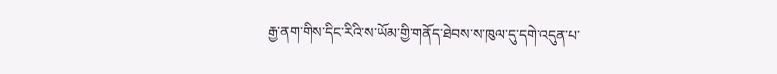རྒྱ་ནག་གིས་དིང་རིའི་ས་ཡོམ་གྱི་གནོད་ཐེབས་ས་ཁུལ་དུ་དགེ་འདུན་པ་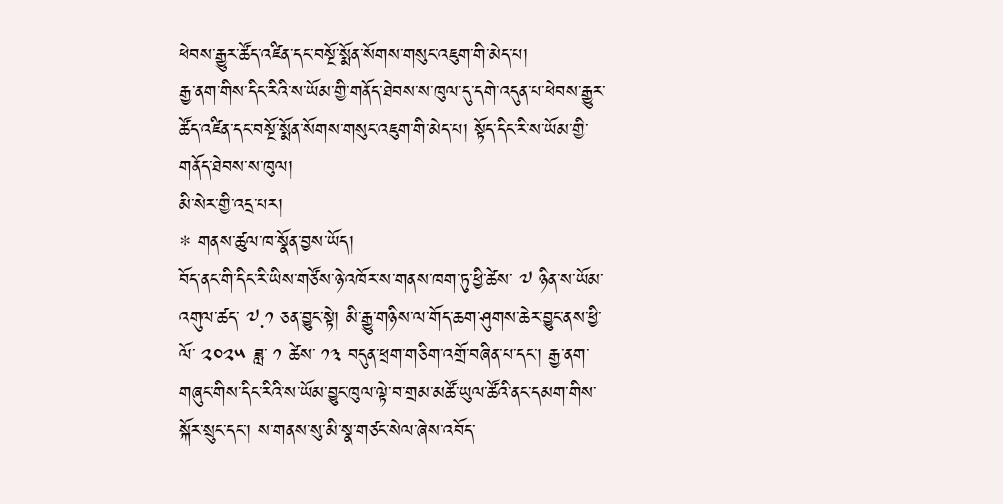ཕེབས་རྒྱུར་ཚོད་འཛིན་དང་བསྔོ་སྨོན་སོགས་གསུང་འཇུག་གི་མེད་པ།
རྒྱ་ནག་གིས་དིང་རིའི་ས་ཡོམ་གྱི་གནོད་ཐེབས་ས་ཁུལ་དུ་དགེ་འདུན་པ་ཕེབས་རྒྱུར་ཚོད་འཛིན་དང་བསྔོ་སྨོན་སོགས་གསུང་འཇུག་གི་མེད་པ། སྟོད་དིང་རི་ས་ཡོམ་གྱི་གནོད་ཐེབས་ས་ཁུལ།
མི་སེར་གྱི་འདྲ་པར།
* གནས་ཚུལ་ཁ་སྣོན་བྱས་ཡོད།
བོད་ནང་གི་དིང་རི་ཡིས་གཙོས་ཉེ་འཁོར་ས་གནས་ཁག་ཏུ་ཕྱི་ཚེས་ ༧ ཉིན་ས་ཡོམ་འགུལ་ཚད་ ༧.༡ ཅན་བྱུང་སྟེ། མི་རྒྱུ་གཉིས་ལ་གོད་ཆག་ཤུགས་ཆེར་བྱུང་ནས་ཕྱི་ལོ་ ༢༠༢༥ ཟླ་ ༡ ཚེས་ ༡༣ བདུན་ཕྲག་གཅིག་འགྲོ་བཞིན་པ་དང་། རྒྱ་ནག་གཞུང་གིས་དིང་རིའི་ས་ཡོམ་བྱུང་ཁུལ་ལྟེ་བ་གྲམ་མཚོ་ཡུལ་ཚོའི་ནང་དམག་གིས་སྐོར་སྲུང་དང་། ས་གནས་སུ་མི་སྣ་གཙང་སེལ་ཞེས་འབོད་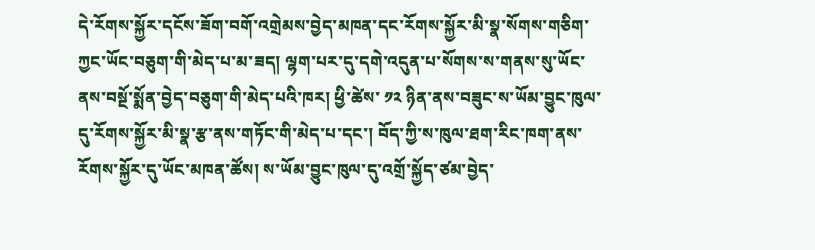དེ་རོགས་སྐྱོར་དངོས་ཟོག་བགོ་འགྲེམས་བྱེད་མཁན་དང་རོགས་སྐྱོར་མི་སྣ་སོགས་གཅིག་ཀྱང་ཡོང་བཅུག་གི་མེད་པ་མ་ཟད། ལྷག་པར་དུ་དགེ་འདུན་པ་སོགས་ས་གནས་སུ་ཡོང་ནས་བསྔོ་སྨོན་བྱེད་བཅུག་གི་མེད་པའི་ཁར། ཕྱི་ཚེས་ ༡༢ ཉིན་ནས་བཟུང་ས་ཡོམ་བྱུང་ཁུལ་དུ་རོགས་སྐྱོར་མི་སྣ་རྩ་ནས་གཏོང་གི་མེད་པ་དང་། བོད་ཀྱི་ས་ཁུལ་ཐག་རིང་ཁག་ནས་རོགས་སྐྱོར་དུ་ཡོང་མཁན་ཚོས། ས་ཡོམ་བྱུང་ཁུལ་དུ་འགྲོ་སྐྱོད་ཙམ་བྱེད་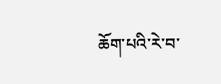ཆོག་པའི་རེ་བ་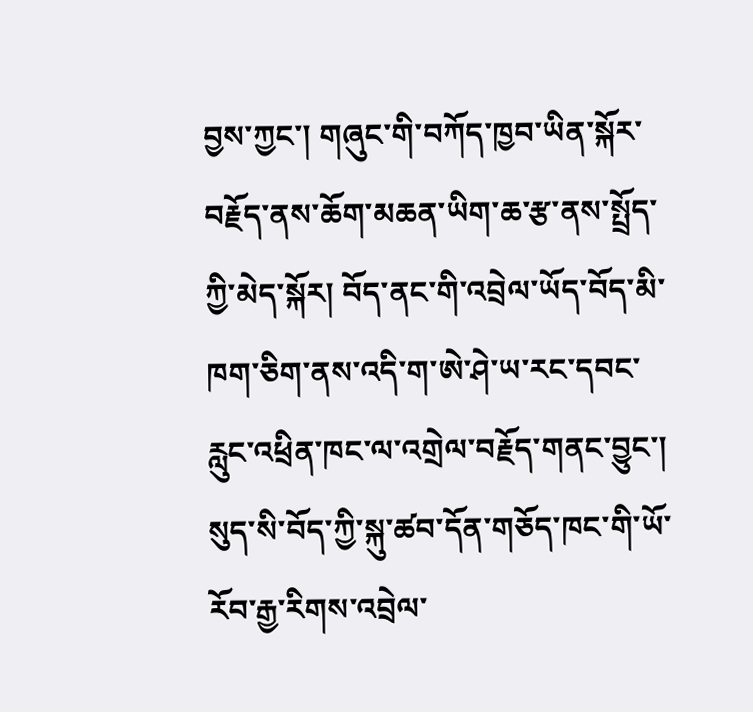བྱས་ཀྱང་། གཞུང་གི་བཀོད་ཁྱབ་ཡིན་སྐོར་བརྗོད་ནས་ཆོག་མཆན་ཡིག་ཆ་རྩ་ནས་སྤྲོད་ཀྱི་མེད་སྐོར། བོད་ནང་གི་འབྲེལ་ཡོད་བོད་མི་ཁག་ཅིག་ནས་འདི་ག་ཨེ་ཤེ་ཡ་རང་དབང་རླུང་འཕྲིན་ཁང་ལ་འགྲེལ་བརྗོད་གནང་བྱུང་།
སུད་སི་བོད་ཀྱི་སྐུ་ཚབ་དོན་གཅོད་ཁང་གི་ཡོ་རོབ་རྒྱ་རིགས་འབྲེལ་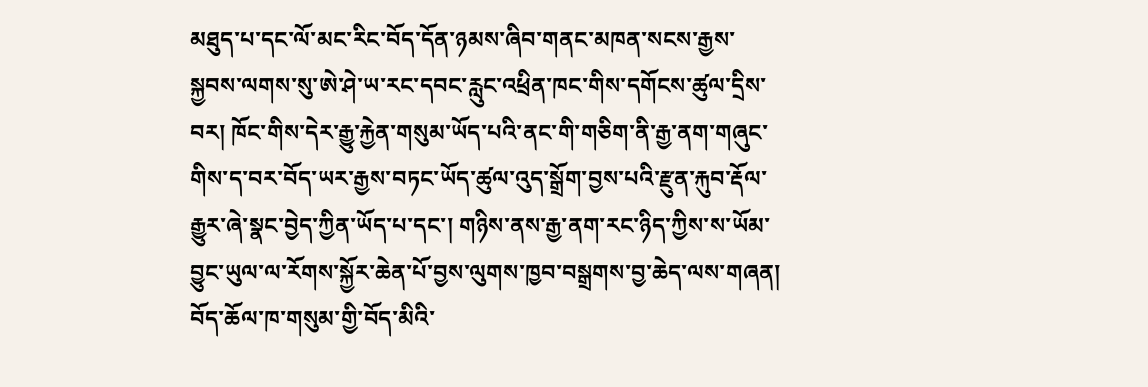མཐུད་པ་དང་ལོ་མང་རིང་བོད་དོན་ཉམས་ཞིབ་གནང་མཁན་སངས་རྒྱས་སྐྱབས་ལགས་སུ་ཨེ་ཤེ་ཡ་རང་དབང་རླུང་འཕྲིན་ཁང་གིས་དགོངས་ཚུལ་དྲིས་བར། ཁོང་གིས་དེར་རྒྱུ་རྐྱེན་གསུམ་ཡོད་པའི་ནང་གི་གཅིག་ནི་རྒྱ་ནག་གཞུང་གིས་ད་བར་བོད་ཡར་རྒྱས་བཏང་ཡོད་ཚུལ་འུད་སྒྲོག་བྱས་པའི་རྫུན་རྐུབ་རྡོལ་རྒྱུར་ཞེ་སྣང་བྱེད་ཀྱིན་ཡོད་པ་དང་། གཉིས་ནས་རྒྱ་ནག་རང་ཉིད་ཀྱིས་ས་ཡོམ་བྱུང་ཡུལ་ལ་རོགས་སྐྱོར་ཆེན་པོ་བྱས་ལུགས་ཁྱབ་བསྒྲགས་བྱ་ཆེད་ལས་གཞན། བོད་ཆོལ་ཁ་གསུམ་གྱི་བོད་མིའི་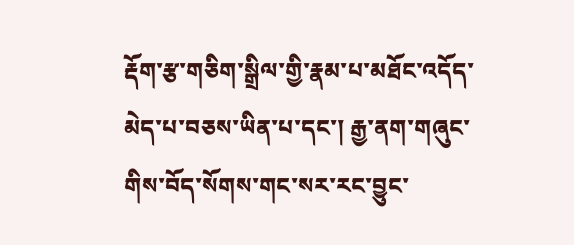རྡོག་རྩ་གཅིག་སྒྲིལ་གྱི་རྣམ་པ་མཐོང་འདོད་མེད་པ་བཅས་ཡིན་པ་དང་། རྒྱ་ནག་གཞུང་གིས་བོད་སོགས་གང་སར་རང་བྱུང་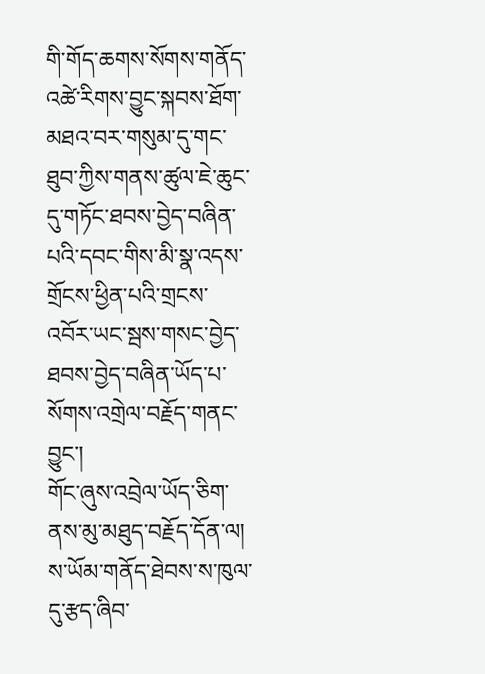གི་གོད་ཆགས་སོགས་གནོད་འཚེ་རིགས་བྱུང་སྐབས་ཐོག་མཐའ་བར་གསུམ་དུ་གང་ཐུབ་ཀྱིས་གནས་ཚུལ་ཇེ་ཆུང་དུ་གཏོང་ཐབས་བྱེད་བཞིན་པའི་དབང་གིས་མི་སྣ་འདས་གྲོངས་ཕྱིན་པའི་གྲངས་འབོར་ཡང་སྦས་གསང་བྱེད་ཐབས་བྱེད་བཞིན་ཡོད་པ་སོགས་འགྲེལ་བརྗོད་གནང་བྱུང་།
གོང་ཞུས་འབྲེལ་ཡོད་ཅིག་ནས་མུ་མཐུད་བརྗོད་དོན་ལ། ས་ཡོམ་གནོད་ཐེབས་ས་ཁུལ་དུ་རྩད་ཞིབ་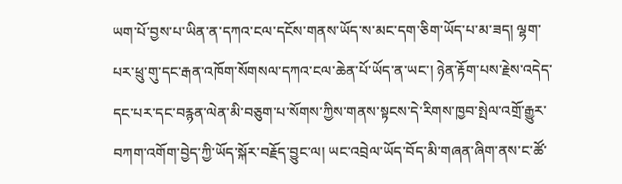ཡག་པོ་བྱས་པ་ཡིན་ན་དཀའ་ངལ་དངོས་གནས་ཡོད་ས་མང་དག་ཅིག་ཡོད་པ་མ་ཟད། ལྷག་པར་ཕྲུ་གུ་དང་རྒན་འཁོག་སོགསལ་དཀའ་ངལ་ཆེན་པོ་ཡོད་ན་ཡང་། ཉེན་རྟོག་པས་རྗེས་འདེད་དང་པར་དང་བརྙན་ལེན་མི་བཅུག་པ་སོགས་ཀྱིས་གནས་སྟངས་དེ་རིགས་ཁྱབ་སྤེལ་འགྲོ་རྒྱུར་བཀག་འགོག་བྱེད་ཀྱི་ཡོད་སྐོར་བརྗོད་བྱུང་ལ། ཡང་འབྲེལ་ཡོད་བོད་མི་གཞན་ཞིག་ནས་ང་ཚོ་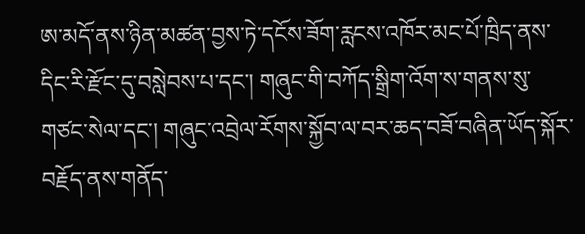ཨ་མདོ་ནས་ཉིན་མཚན་བྱས་ཏེ་དངོས་ཟོག་རླངས་འཁོར་མང་པོ་ཁྲིད་ནས་དིང་རི་རྫོང་དུ་བསླེབས་པ་དང་། གཞུང་གི་བཀོད་སྒྲིག་འོག་ས་གནས་སུ་གཙང་སེལ་དང་། གཞུང་འབྲེལ་རོགས་སྐྱོབ་ལ་བར་ཆད་བཟོ་བཞིན་ཡོད་སྐོར་བརྗོད་ནས་གནོད་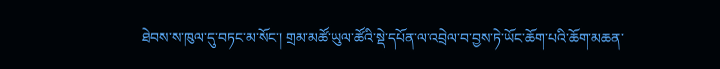ཐེབས་ས་ཁུལ་དུ་བཏང་མ་སོང་། གྲམ་མཚོ་ཡུལ་ཚོའི་སྡེ་དཔོན་ལ་འབྲེལ་བ་བྱས་ཏེ་ཡོང་ཆོག་པའི་ཆོག་མཆན་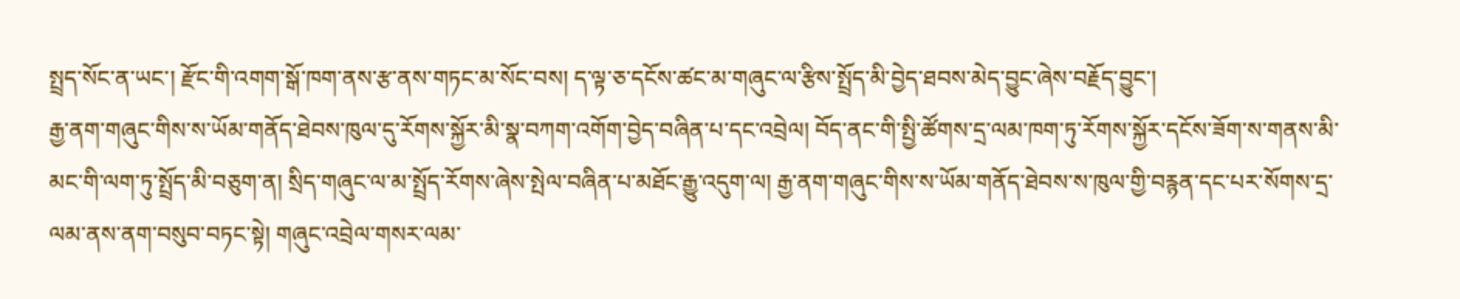སྤྲད་སོང་ན་ཡང་། རྫོང་གི་འགག་སྒོ་ཁག་ནས་རྩ་ནས་གཏང་མ་སོང་བས། ད་ལྟ་ཅ་དངོས་ཚང་མ་གཞུང་ལ་རྩིས་སྤྲོད་མི་བྱེད་ཐབས་མེད་བྱུང་ཞེས་བརྗོད་བྱུང་།
རྒྱ་ནག་གཞུང་གིས་ས་ཡོམ་གནོད་ཐེབས་ཁུལ་དུ་རོགས་སྐྱོར་མི་སྣ་བཀག་འགོག་བྱེད་བཞིན་པ་དང་འབྲེལ། བོད་ནང་གི་སྤྱི་ཚོགས་དྲ་ལམ་ཁག་ཏུ་རོགས་སྐྱོར་དངོས་ཟོག་ས་གནས་མི་མང་གི་ལག་ཏུ་སྤྲོད་མི་བཅུག་ན། སྲིད་གཞུང་ལ་མ་སྤྲོད་རོགས་ཞེས་སྤེལ་བཞིན་པ་མཐོང་རྒྱུ་འདུག་ལ། རྒྱ་ནག་གཞུང་གིས་ས་ཡོམ་གནོད་ཐེབས་ས་ཁུལ་གྱི་བརྙན་དང་པར་སོགས་དྲ་ལམ་ནས་ནག་བསུབ་བཏང་སྟེ། གཞུང་འབྲེལ་གསར་ལམ་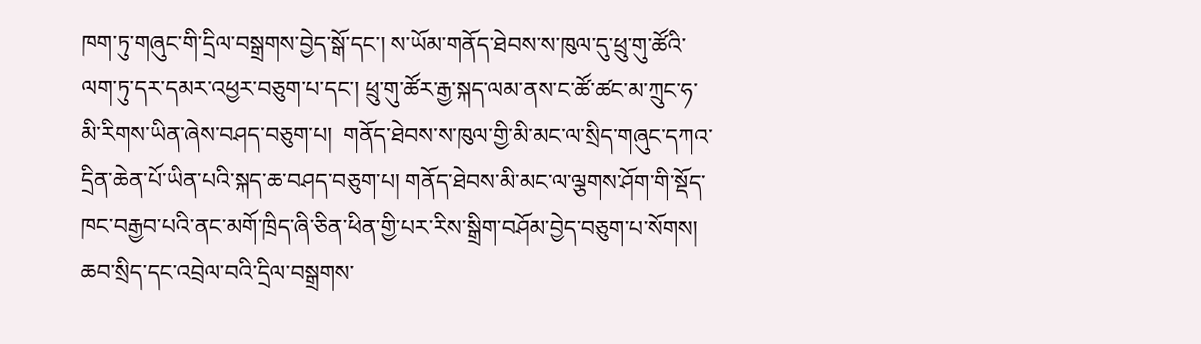ཁག་ཏུ་གཞུང་གི་དྲིལ་བསྒྲགས་བྱེད་སྒོ་དང་། ས་ཡོམ་གནོད་ཐེབས་ས་ཁུལ་དུ་ཕྲུ་གུ་ཚོའི་ལག་ཏུ་དར་དམར་འཕྱར་བཅུག་པ་དང་། ཕྲུ་གུ་ཚོར་རྒྱ་སྐད་ལམ་ནས་ང་ཚོ་ཚང་མ་ཀྲུང་ཧ་མི་རིགས་ཡིན་ཞེས་བཤད་བཅུག་པ།  གནོད་ཐེབས་ས་ཁུལ་གྱི་མི་མང་ལ་སྲིད་གཞུང་དཀའ་དྲིན་ཆེན་པོ་ཡིན་པའི་སྐད་ཆ་བཤད་བཅུག་པ། གནོད་ཐེབས་མི་མང་ལ་ལྕགས་ཤོག་གི་སྡོད་ཁང་བརྒྱབ་པའི་ནང་མགོ་ཁྲིད་ཞི་ཅིན་ཕིན་གྱི་པར་རིས་སྒྲིག་བཤོམ་བྱེད་བཅུག་པ་སོགས། ཆབ་སྲིད་དང་འབྲེལ་བའི་དྲིལ་བསྒྲགས་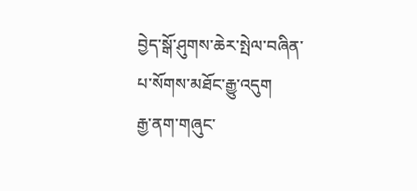བྱེད་སྒོ་ཤུགས་ཆེར་སྤེལ་བཞིན་པ་སོགས་མཐོང་རྒྱུ་འདུག
རྒྱ་ནག་གཞུང་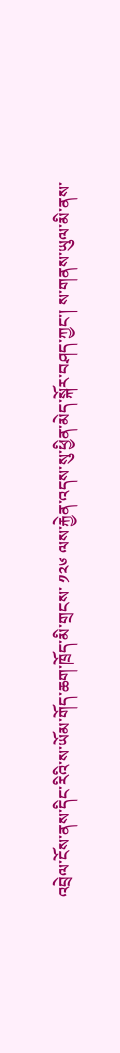འབྲེལ་ངོས་ནས་དིང་རིའི་ས་ཡོམ་གོད་ཆག་ཁྲོད་མི་གྲངས་ ༡༢༦ ལས་རྐྱེན་འདས་སུ་ཕྱིན་མེད་སྐོར་བཤད་ཀྱང་། ས་གནས་ཡུལ་མི་ནས་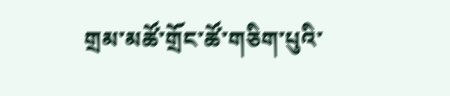གྲམ་མཚོ་གྲོང་ཚོ་གཅིག་པུའི་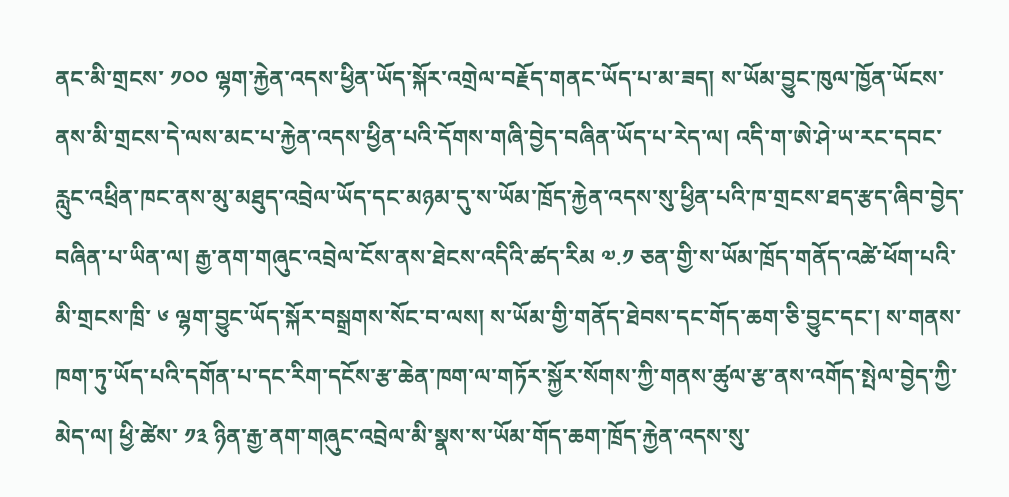ནང་མི་གྲངས་ ༡༠༠ ལྷག་རྐྱེན་འདས་ཕྱིན་ཡོད་སྐོར་འགྲེལ་བརྗོད་གནང་ཡོད་པ་མ་ཟད། ས་ཡོམ་བྱུང་ཁུལ་ཁྱོན་ཡོངས་ནས་མི་གྲངས་དེ་ལས་མང་པ་རྐྱེན་འདས་ཕྱིན་པའི་དོགས་གཞི་བྱེད་བཞིན་ཡོད་པ་རེད་ལ། འདི་ག་ཨེ་ཤེ་ཡ་རང་དབང་རླུང་འཕྲིན་ཁང་ནས་མུ་མཐུད་འབྲེལ་ཡོད་དང་མཉམ་དུ་ས་ཡོམ་ཁྲོད་རྐྱེན་འདས་སུ་ཕྱིན་པའི་ཁ་གྲངས་ཐད་རྩད་ཞིབ་བྱེད་བཞིན་པ་ཡིན་ལ། རྒྱ་ནག་གཞུང་འབྲེལ་ངོས་ནས་ཐེངས་འདིའི་ཚད་རིམ ༧.༡ ཅན་གྱི་ས་ཡོམ་ཁྲོད་གནོད་འཚེ་ཕོག་པའི་མི་གྲངས་ཁྲི་ ༦ ལྷག་བྱུང་ཡོད་སྐོར་བསྒྲགས་སོང་བ་ལས། ས་ཡོམ་གྱི་གནོད་ཐེབས་དང་གོད་ཆག་ཅི་བྱུང་དང་། ས་གནས་ཁག་ཏུ་ཡོད་པའི་དགོན་པ་དང་རིག་དངོས་རྩ་ཆེན་ཁག་ལ་གཏོར་སྐྱོར་སོགས་ཀྱི་གནས་ཚུལ་རྩ་ནས་འགོད་སྤེལ་བྱེད་ཀྱི་མེད་ལ། ཕྱི་ཚེས་ ༡༣ ཉིན་རྒྱ་ནག་གཞུང་འབྲེལ་མི་སྣས་ས་ཡོམ་གོད་ཆག་ཁྲོད་རྐྱེན་འདས་སུ་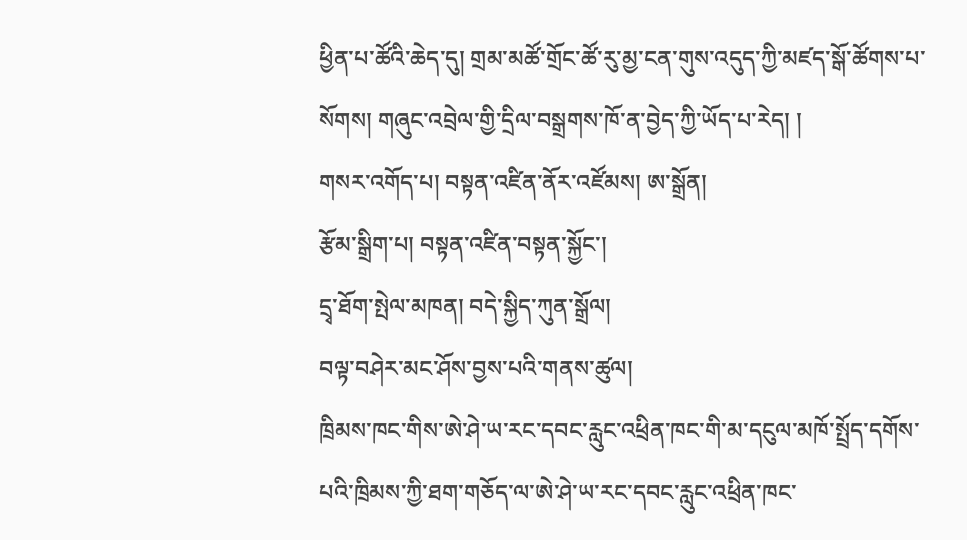ཕྱིན་པ་ཚོའི་ཆེད་དུ། གྲམ་མཚོ་གྲོང་ཚོ་རུ་མྱ་ངན་གུས་འདུད་ཀྱི་མཛད་སྒོ་ཚོགས་པ་སོགས། གཞུང་འབྲེལ་གྱི་དྲིལ་བསྒྲགས་ཁོ་ན་བྱེད་ཀྱི་ཡོད་པ་རེད། །
གསར་འགོད་པ། བསྟན་འཛིན་ནོར་འཛོམས། ཨ་སྒྲོན།
རྩོམ་སྒྲིག་པ། བསྟན་འཛིན་བསྟན་སྐྱོང་།
དྲྭ་ཐོག་སྤེལ་མཁན། བདེ་སྐྱིད་ཀུན་སྒྲོལ།
བལྟ་བཤེར་མང་ཤོས་བྱས་པའི་གནས་ཚུལ།
ཁྲིམས་ཁང་གིས་ཨེ་ཤེ་ཡ་རང་དབང་རླུང་འཕྲིན་ཁང་གི་མ་དངུལ་མཁོ་སྤྲོད་དགོས་པའི་ཁྲིམས་ཀྱི་ཐག་གཅོད་ལ་ཨེ་ཤེ་ཡ་རང་དབང་རླུང་འཕྲིན་ཁང་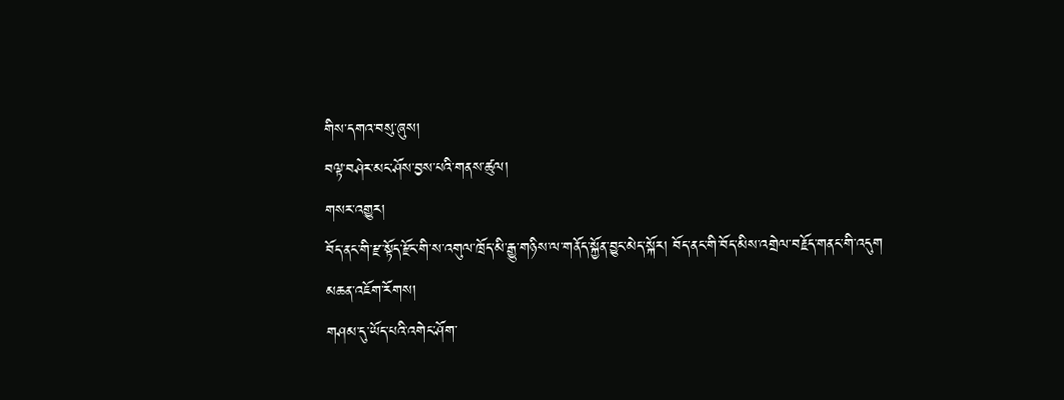གིས་དགའ་བསུ་ཞུས།
བལྟ་བཤེར་མང་ཤོས་བྱས་པའི་གནས་ཚུལ།
གསར་འགྱུར།
བོད་ནང་གི་རྫ་སྟོད་རྫོང་གི་ས་འགུལ་ཁྲོད་མི་རྒྱུ་གཉིས་ལ་གནོད་སྐྱོན་བྱུང་མེད་སྐོར། བོད་ནང་གི་བོད་མིས་འགྲེལ་བརྗོད་གནང་གི་འདུག
མཆན་འཇོག་རོགས།
གཤམ་དུ་ཡོད་པའི་འགེང་ཤོག་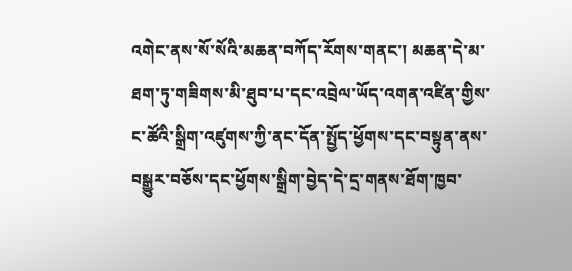འགེང་ནས་སོ་སོའི་མཆན་བཀོད་རོགས་གནང་། མཆན་དེ་མ་ཐག་ཏུ་གཟིགས་མི་ཐུབ་པ་དང་འབྲེལ་ཡོད་འགན་འཛིན་གྱིས་ང་ཚོའི་སྒྲིག་འཛུགས་ཀྱི་ནང་དོན་སྤྱོད་ཕྱོགས་དང་བསྟུན་ནས་བསྒྱུར་བཅོས་དང་ཕྱོགས་སྒྲིག་བྱེད་དེ་དྲ་གནས་ཐོག་ཁྱབ་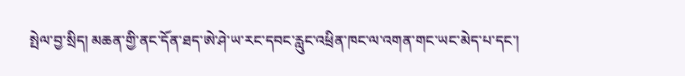སྤེལ་བྱ་སྲིད། མཆན་གྱི་ནང་དོན་ཐད་ཨེ་ཤེ་ཡ་རང་དབང་རླུང་འཕྲིན་ཁང་ལ་འགན་གང་ཡང་མེད་པ་དང་།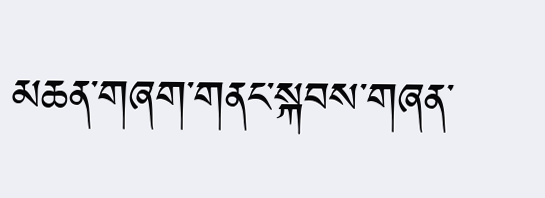མཆན་གཞག་གནང་སྐབས་གཞན་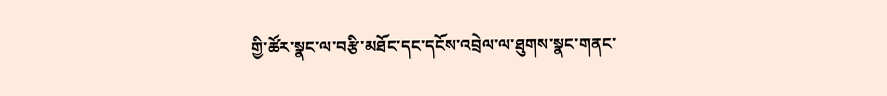གྱི་ཚོར་སྣང་ལ་བརྩི་མཐོང་དང་དངོས་འབྲེལ་ལ་ཐུགས་སྣང་གནང་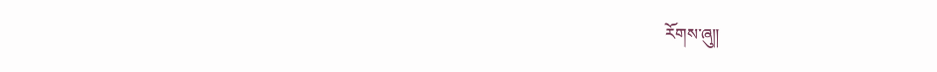རོགས་ཞུ༎